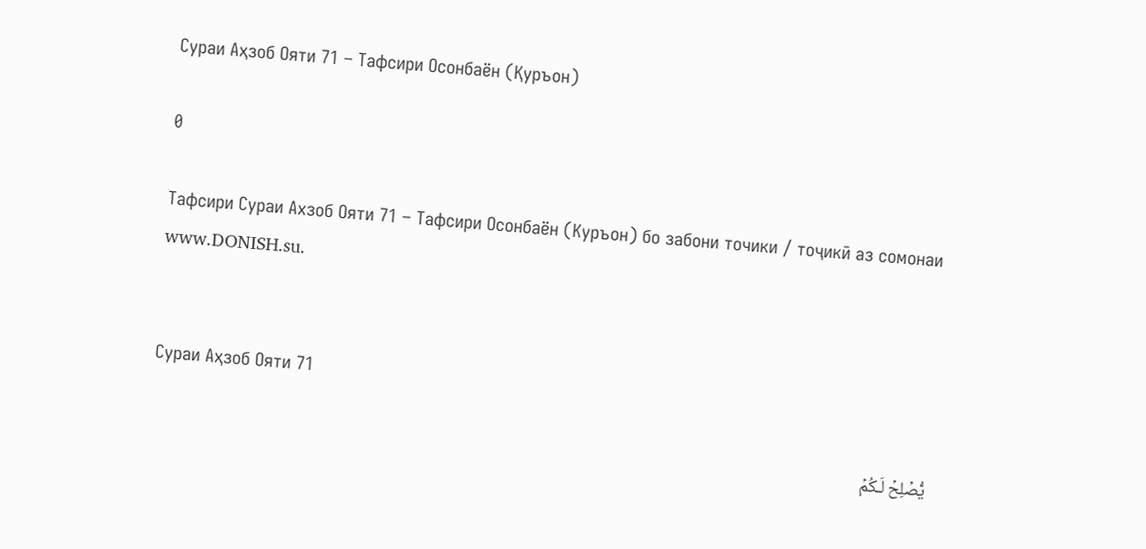Сураи Аҳзоб Ояти 71 – Тафсири Осонбаён (Қуръон)

0

Тафсири Сураи Ахзоб Ояти 71 – Тафсири Осонбаён (Куръон) бо забони точики / тоҷикӣ аз сомонаи www.DONISH.su.


Сураи Аҳзоб Ояти 71

يُّصۡلِحۡ لَـكُمۡ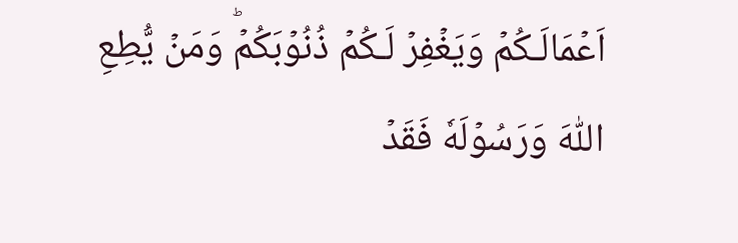اَعۡمَالَـكُمۡ وَيَغۡفِرۡ لَـكُمۡ ذُنُوۡبَكُمۡؕ وَمَنۡ يُّطِعِ اللّٰهَ وَرَسُوۡلَهٗ فَقَدۡ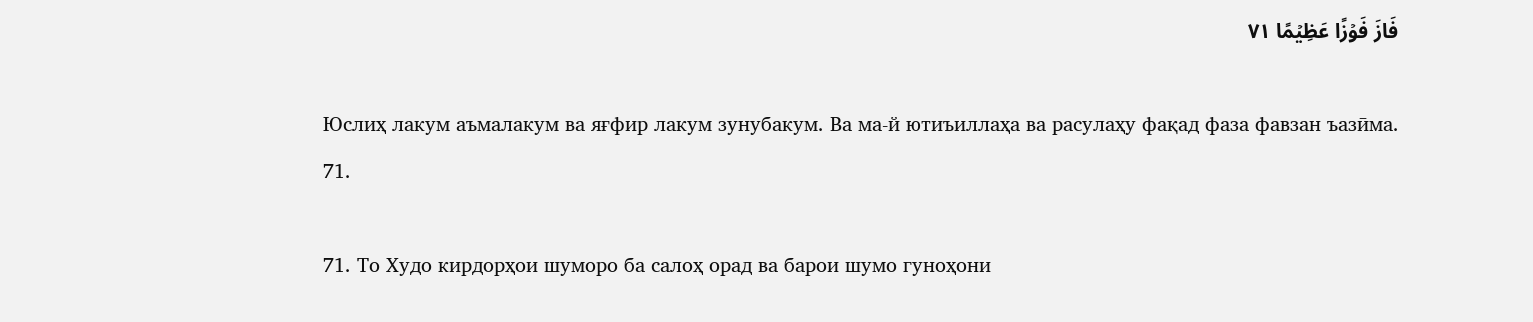فَازَ فَوۡزًا عَظِيۡمًا ٧١

Юслиҳ лакум аъмалакум ва яғфир лакум зунубакум. Ва ма-й ютиъиллаҳа ва расулаҳу фақад фаза фавзан ъазӣма. 71.

71. То Худо кирдорҳои шуморо ба салоҳ орад ва барои шумо гуноҳони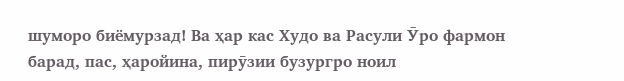шуморо биёмурзад! Ва ҳар кас Худо ва Расули Ӯро фармон барад, пас, ҳаройина, пирӯзии бузургро ноил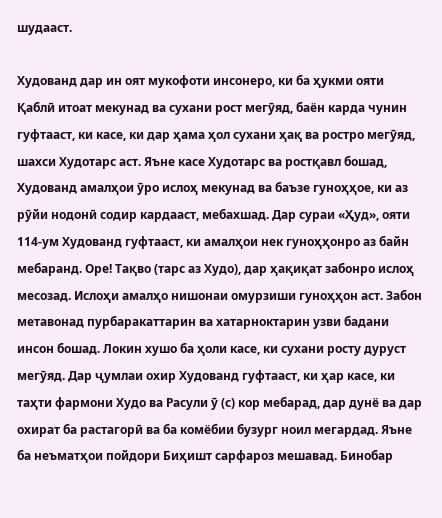шудааст.

Худованд дар ин оят мукофоти инсонеро, ки ба ҳукми ояти Қаблӣ итоат мекунад ва сухани рост мегӯяд, баён карда чунин гуфтааст, ки касе, ки дар ҳама ҳол сухани ҳақ ва ростро мегӯяд, шахси Худотарс аст. Яъне касе Худотарс ва ростқавл бошад, Худованд амалҳои ӯро ислоҳ мекунад ва баъзе гуноҳҳое, ки аз рӯйи нодонӣ содир кардааст, мебахшад. Дар сураи «Ҳуд», ояти 114-ум Худованд гуфтааст, ки амалҳои нек гуноҳҳонро аз байн мебаранд. Оре! Тақво (тарс аз Худо), дар ҳақиқат забонро ислоҳ месозад. Ислоҳи амалҳо нишонаи омурзиши гуноҳҳон аст. Забон метавонад пурбаракаттарин ва хатарноктарин узви бадани инсон бошад. Локин хушо ба ҳоли касе, ки сухани росту дуруст мегӯяд. Дар ҷумлаи охир Худованд гуфтааст, ки ҳар касе, ки таҳти фармони Худо ва Расули ӯ (с) кор мебарад, дар дунё ва дар охират ба растагорӣ ва ба комёбии бузург ноил мегардад. Яъне ба неъматҳои пойдори Биҳишт сарфароз мешавад. Бинобар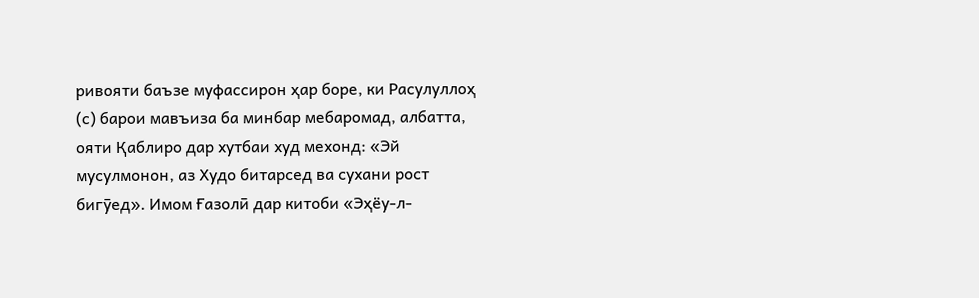ривояти баъзе муфассирон ҳар боре, ки Расулуллоҳ (с) барои мавъиза ба минбар мебаромад, албатта, ояти Қаблиро дар хутбаи худ мехонд: «Эй мусулмонон, аз Худо битарсед ва сухани рост бигӯед». Имом Ғазолӣ дар китоби «Эҳёу-л-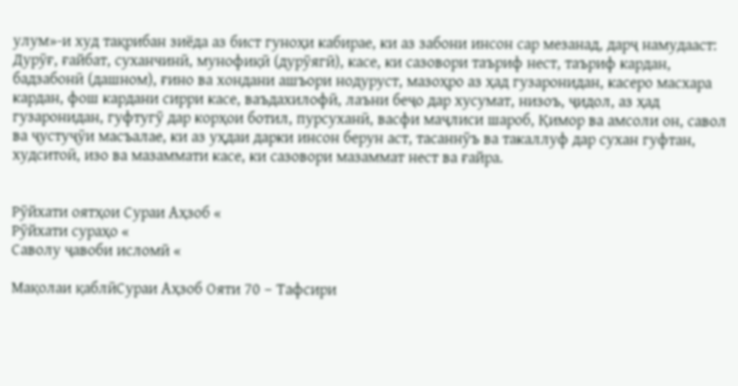улум»-и худ тақрибан зиёда аз бист гуноҳи кабирае, ки аз забони инсон сар мезанад, дарҷ намудааст: Дурӯғ, ғайбат, суханчинӣ, мунофиқӣ (дурӯягӣ), касе, ки сазовори таъриф нест, таъриф кардан, бадзабонӣ (дашном), ғино ва хондани ашъори нодуруст, мазоҳро аз ҳад гузаронидан, касеро масхара кардан, фош кардани сирри касе, ваъдахилофӣ, лаъни беҷо дар хусумат, низоъ, ҷидол, аз ҳад гузаронидан, гуфтугӯ дар корҳои ботил, пурсуханӣ, васфи маҷлиси шароб, Қимор ва амсоли он, савол ва ҷустуҷӯи масъалае, ки аз уҳдаи дарки инсон берун аст, тасаннӯъ ва такаллуф дар сухан гуфтан, худситоӣ, изо ва мазаммати касе, ки сазовори мазаммат нест ва ғайра.


Рӯйхати оятҳои Сураи Аҳзоб «
Рӯйхати сураҳо «
Саволу ҷавоби исломӣ «

Мақолаи қаблӣСураи Аҳзоб Ояти 70 – Тафсири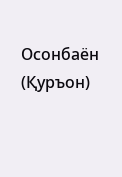Осонбаён (Қуръон)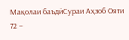Мақолаи баъдӣСураи Аҳзоб Ояти 72 –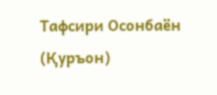Тафсири Осонбаён (Қуръон)